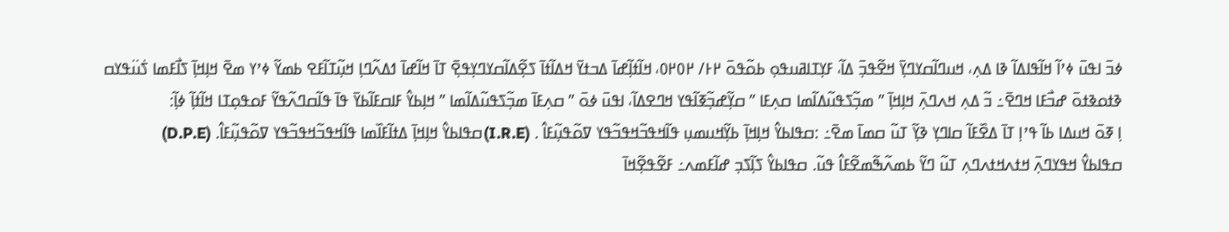ߦߏ߫ ߊߟߎ߫ ߦߴߊ߬ ߞߊ߬ߟߊߡߊ߬ ߢߊ ߡߍ߲، ߞߎߣߊ߬ߛߌߣߌ߲߫ ߞߐ߬ߟߏ߲߫ ߡߊ߬، ߓߌ߲ߠߊߥߎߟߋ߲ ߕߋ߬ߟߋ߫ ߂߅/ ߂߀߂߀، ߞߊ߬ߙߊ߲߬ߝߊ߫ ߡߏߙߌ߫ ߞߡߊ߬ߙߊ߫ ߖߐ߲߬ߡߊ߬ߛߌߣߌ߲ߟߐ߲߫ ߠߊ߫ ߞߊ߬ߝߊ߫ ߗߡߍ߬ߣߊ߲ ߞߎ߲߬ߠߊ߬ߓߐ ߕߘߌ߬ ߦߴߌ ߘߐ߫ ߞߊ߲ߞߊ߲߫ ߖߊ߯ߓߘߊ ߖ߭ߎ߳ߟߌߛ ߢߙߋߢߙߋ߫ ߝߏ߯ߓߊ ߞߣߐ߫߸ ߏ߬ ߡߍ߲ ߞߍߣߍ߲߫ ߞߊ߲ߞߊ߲߫ ” ߘߏ߲߬ߖߟߎ߬ߡߊ߬ߘߊ ߛߍ߲ߓߊ ” ߛߌ߲߬ߝߏ߲߬ߧߊ߬ߟߌ ߞߣߐߡߊ߬، ߊߟߎ߫ ߦߋ߫ ” ߛߍ߲ߓߊ߫ ߘߏ߲߬ߖߟߎ߬ߡߊ߬ߘߊ ” ߞߊ߲ߕߌ߮ ߓߊߛߓߊ߬ߕߌ߫ ߟߊ߫ ߟߊ߬ߛߣߍ߬ߟߌ߬ ߓߋߟߋ߲ߠߊ ߞߊ߬ߙߊ߲߬ ߦߊ߲߬:
ߊ߲ ߧߋ߫ ߞߎߡߊ ߕߊ߬ ߟߴߊ߲ ߠߊ߫ ߡߐ߰ߓߊ߬ ߛߊߣߌ߲ ߢߌ߲߬ ߠߎ߬ ߛߘߊ߫ ߘߐ߫߸ :ߛߟߊߕߌ߮ ߞߊ߲ߞߊ߲߫ ߕߌ߲߬ߞߎߘߎ߲ ߟߊ߬ߞߟߏ߬ߞߟߏ߬ߟߌ ߜߋ߬ߟߎ߲߬ߓߊ߮ . (I.R.E)ߛߟߊߕߌ߮ ߞߊ߲ߞߊ߲߫ ߡߙߊ߬ߓߊ߰ߘߊ ߟߊ߬ߞߟߏ߬ߞߟߏ߬ߟߌ ߜߋ߬ߟߎ߲߬ߓߊ߮. (D.P.E)
ߛߟߊߕߌ߮ ߞߟߌߣߍ߲߫ ߞߙߍߞߙߍߣߍ߲ ߠߎ߬ ߣߌ߬ ߕߘߍ߬ߒ߬ߘߐ߬ߓߊ߮ ߟߎ߬. ߛߟߊߕߌ߮ ߖߊ߲߬ߖߏ߲ ߝߊ߬ߓߘߍ߸ ߓߐ߬ߟߐ߲߬ߞߊ߫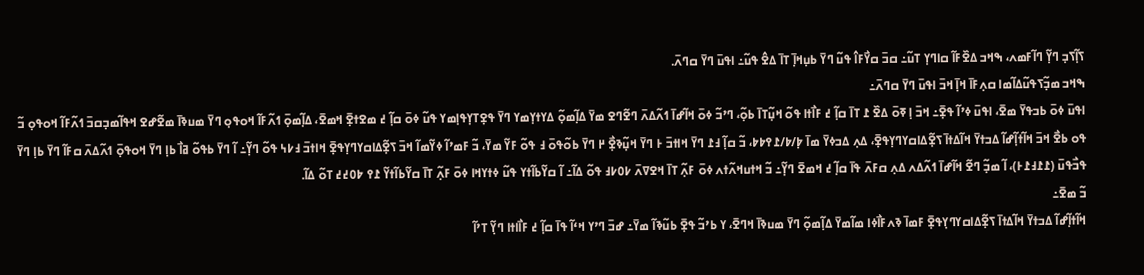ߖߊ߲߬ߖߏ߲ ߣߌ߲߬ ߣߊ߬ߓߘߍ، ߒߞߏ ߡߐ߰ߓߊ߬ ߛߊߣߌ߲ ߠߎ߬߸ ߛߏ߫ ߛߌ߯ߓߊ߮ ߟߎ߬ ߣߌ߫ ߕߎ߲ߞߊ߲߫ ߠߊ߫ ߡߐ߮ ߟߎ߬߸ ߊߟߎ߫ ߣߌ߫ ߛߣߍ߫.
ߒߞߏ ߘߏ߲߬ߖߟߎ߬ߡߊ߬ߘߊ ߛߍ߲ߓߊ߫ ߞߊ߲߫ ߞߏ߫ ߊߟߎ߫ ߣߌ߫ ߛߣߍ߫߸
ߊߟߎ߫ ߦߋ߫ ߕߏߟߌ߫ ߘߐ߫، ߊߟߎ߫ ߦߴߊ߬ ߟߐ߲߫߸ ߞߏ߫ ߊ߲ ߧߋ߫ ߡߐ߰ ߁ ߠߊ߫ ߛߊ߲߬ ߄ ߓߊ߯ߙߊ ߟߋ߬ ߞߎ߲߬ߠߊ߫ ߕߋ߲߬، ߣߴߏ߬ ߦߋ߫ ߞߊ߬ߝߊ߫ ߗߍ߬ߡߍ߫ ߣߐ߬ߣߐ ߘߌ߫ ߡߊ߲߬ߘߋ߲߬ ߡߌߙߌ߲ߘߌ ߣߌ߫ ߟߐ߲ߠߌ߲ߟߊ߲ߘߌ ߟߎ߬ ߦߋ߫ ߛߊ߲߬ ߄ ߘߐߙߐ߲߫ ߞߘߐ߫، ߡߊ߲߬ߘߋ߲߫ ߗߍ߬ߓߊ߬ ߞߋߟߋ߲ ߣߌ߫ ߘߎߢߊ߫ ߘߐ߬ߝߐ ߞߟߊ߬ߘߏ߲ߛߏ߫ ߗߍ߬ߓߊ߬ ߞߋߟߋ߲ ߏ߬ ߟߋ ߕߐ߯ ߞߏ߫ ߞߊ߬ߙߊ߲߬ߝߊ߬ ߡߏߙߌ߫ ߞߊ߬ߡߙߊ߫ ߖߐ߲߬ߡߊߛߌߣߌ߲ߟߐ߲߫، ߡߍ߲ ߡߏߦߌ߫ ߘߊ߫ ߈߲/߈/߁߉߈߈، ߏ߬ ߛߊ߲߬ ߃߁ ߣߌ߫ ߞߊߙߏ߫ ߅ ߣߌ߫ ߞߎ߲߬ߢߐ߲߯ ߂ ߣߌ߫ ߕߋ߬ߟߋ߫ ߃ ߟߋ߬ ߓߌ߬ ߘߌ߫، ߏ߬ ߓߘߴߊ߬ ߦߌ߬ߘߊ߬ ߞߏ߫ ߖߐ߲߬ߡߊߛߌߣߌ߲ߟߐ߲߫ ߞߊߙߏ߫ ߃߇߆ ߟߋ߬ ߣߌ߲߬߸ ߊ߬ ߣߌ߫ ߕߟߋ߬ ߥߊ߯ ߕߊ߲ ߣߌ߫ ߞߋߟߋ߲߫ ߗߍ߬ߡߍ߫ ߛߓߊ߬ ߣߌ߫ ߕߊ߲ ߣߌ߫ ߟߏ߯ߟߎ߫ (߁߁߃߁߅)، ߊ߬ ߘߏ߲߬ ߣߐ߬ ߞߊ߬ߝߊ߫ ߗߍ߬ߡߍ ߡߍ߲ ߛߓߍ߫ ߟߊ߫ ߛߊ߲߬ ߄ ߞߘߐ߫ ߣߌ߲߬߸ ߏ߬ ߞߙߎߞߍ߬ߙߍ ߦߋ߫ ߓߍ߲߬ ߠߊ߫ ߞߐߜߍ߫ ߇߀߇߃ ߟߋ߬ ߡߊ߬߸ ߊ߬ ߛߌ߬ߕߊ߬ߙߌ ߟߎ߬ ߦߙߌߞߊ ߦߋ߫ ߓߍ߲߬ ߠߊ߫ ߛߌ߬ߕߊ߬ߙߌ߬ ߁߉ ߈߀߄߄ ߠߋ߬ ߡߊ߬.
ߏ߬ ߘߐ߫߸
ߞߊ߬ߙߊ߲߬ߝߊ߬ ߡߏߙߌ߫ ߞߊ߬ߡߙߊ߫ ߖߐ߲߬ߡߊߛߌߣߌ߲ߟߐ߲߫ ߓߘߊ߫ ߢߍߓߊ߯ߦߊ ߘߊ߬ߘߌ߫ ߡߊ߲߬ߘߋ߲߬ ߣߌ߫ ߘߎߢߊ߫ ߞߣߐ߫، ߌ ߕߴߏ߬ ߟߐ߲߫ ߕߎ߬ߢߊ߬ ߘߌ߫߸ ߝߏ߫ ߣߴߌ ߞߵߊ߬ ߟߊ߫ ߛߊ߲߬ ߄ ߓߊ߯ߊߙߊ ߣߌ߲߬ ߠߴߊ߬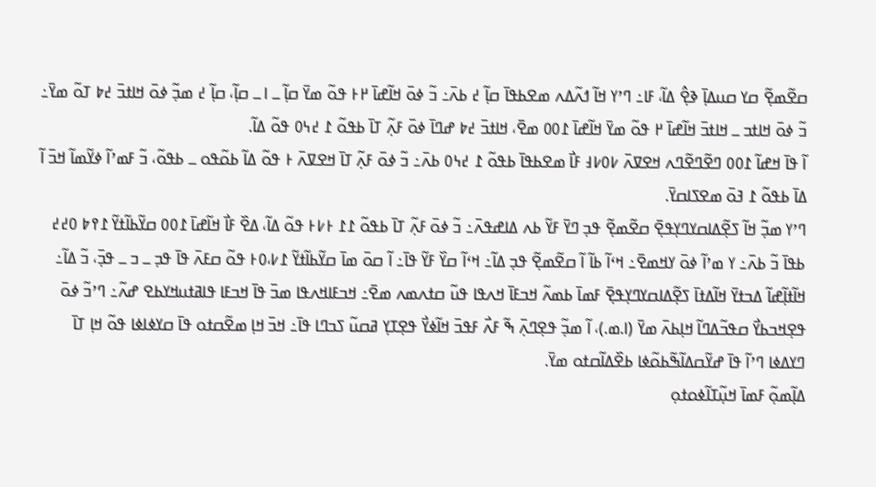ߛߐ߬ߘߐ߲߬ ߛߌ ߛߎߡߊ߲߫ ߢߐ߲߮ ߡߊ߬، ߓߊ߸ ߣߴߌ ߞߊ߬ ߗߍ߬ߡߍ ߘߐߕߟߊ߫ ߛߊ߲߬ ߄ ߕߍ߫߸ ߏ߬ ߦߋ߫ ߞߊ߬ߝߊ߫ ߂߅ ߟߋ߬ ߘߌ߫ ߛߊ߲߬ ߺ ߊ ߺ ߛߊ߲߬، ߛߊ߲߬ ߄ ߘߏ߲߬ ߦߋ߫ ߞߊߙߏ߫ ߄߈ ߠߋ߬ ߘߌ߫߸ ߏ߬ ߦߋ߫ ߞߊߙߏ ߺ ߞߊߙߏ߫ ߞߊ߬ߝߊ߫ ߂ ߟߋ߬ ߘߌ߫ ߞߊ߬ߝߊ߫ ߁߀߀ ߘߐ߫، ߞߊߙߏ߫ ߄߈ ߝߣߊ߫ ߦߋ߫ ߓߍ߲߬ ߠߊ߫ ߕߟߋ߬ ߁ ߄߆߀ ߟߋ߬ ߡߊ߬.
ߊ߬ ߟߊ߫ ߞߝߊ߬ ߁߀߀ ߣߐ߬ߣߐ߬ߣߍ ߞߐߜߍ߫ ߇߀߇߃ ߓߊ߯ ߘߐߕߟߊ߫ ߕߟߋ߬ ߁ ߄߆߀ ߕߍ߫߸ ߏ߬ ߦߋ߫ ߓߍ߲߬ ߠߊ߫ ߞߐߜߍ߫ ߅ ߟߋ߬ ߡߊ߬ ߕߋ߬ߟߋ ߺ ߕߟߋ߬، ߏ߬ ߓߘߴߊ߬ ߦߌ߬ߘߊ߬ ߞߏ߫ ߊ߬ ߡߊ߫ ߕߟߋ߬ ߁ ߔߋ߫ ߘߐߖߊߛߌ߫.
ߣߴߌ ߘߏ߲߬ ߞߊ߬ ߖߐ߲߬ߡߊߛߌߣߌ߲ߟߐ߲߫ ߛߐ߬ߘߐ߲߬ ߟߏ߲ ߣߌ߫ ߓߌ߬ ߕߍ ߡߊߝߟߍ߫߸ ߏ߬ ߦߋ߫ ߓߍ߲߬ ߠߊ߫ ߕߟߋ߬ ߁߁ ߅߇߅ ߟߋ߬ ߡߊ߬، ߡߐ߰ ߓߊ߯ ߞߊ߬ߝߊ߫ ߁߀߀ ߛߌ߬ߕߊ߬ߙߌ߬ ߁߉߈ ߀߄߄ ߕߟߊ߫ ߏ߬ ߕߍ߫߸ ߌ ߘߴߊ߬ ߦߋ߫ ߌߞߘߐ߫߸ ߞߵߊ߬ ߕߊ߬ ߊ߬ ߛߐ߬ߘߐ߲߬ ߟߏ߲ ߡߊ߬߸ ߞߵߊ߬ ߛߌ߰ ߓߌ߬ ߟߊ߫߸ ߊ߬ ߛߋ߫ ߘߊ߫ ߛߌ߬ߕߊ߬ߙߌ߬ ߁߇،߀߅ ߟߋ߬ ߛߓߍ߫ ߟߊ߫ ߟߏ߲ ߺ ߏ ߺ ߟߏ߲߫، ߏ߬ ߡߊ߬߸ ߞߊ߬ߙߊ߲߬ߝߊ߬ ߡߏߙߌ߫ ߞߊ߬ߡߙߊ߫ ߖߐ߲߬ߡߊߛߌߣߌ߲ߟߐ߲߫ ߓߘߊ߫ ߕߘߍ߬ ߞߏߓߊ߫ ߞߍߟߊ ߟߎ߬ ߛߙߍߘߍ ߘߐ߫߸ ߞߏߓߊߞߍߟߊ ߘߏ߫ ߟߊ߫ ߞߏߓߊ ߟߊߥߙߎߞߌߕߐ ߝߍ߬߸ ߣߴߏ߬ ߦߋ߫ ߟߐ߲ߞߏߕߌ߯ ߛߟߏ߬ߡߣߊ߬ ߞߊ߲ߕߍ߫ ߘߌ߫ (ߊ.ߘ.)، ߊ߬ ߘߏ߲߬ ߟߐ߲ߣߍ߲߫ ߒ߬ ߓߍ߯ ߓߟߏ߫ ߞߊ߬ߦߌ߯ ߟߐ߲ߠߌ߲ ߥߛߎ߬ ߖߏߣߊ ߟߊ߫߸ ߞߏ߫ ߞߊ߲ ߘߐ߬ߛߙߋ ߟߊ߫ ߛߌߦߊߦߊ ߟߋ߬ ߞߊ߲ ߠߊ߫ ߣߌߡߦߊ ߣߴߊ߬ ߟߊ߫ ߝߌ߬ߛߡߊ߬ߒ߬ߕߋ߬ߦߊ ߕߐ߰ߡߊ߬ߛߙߋ ߘߌ߫.
ߡߊ߲߬ߘߋ߲߬ ߓߘߊ߫ ߞߎ߲߬ߠߊ߬ߦߋߙߋ߲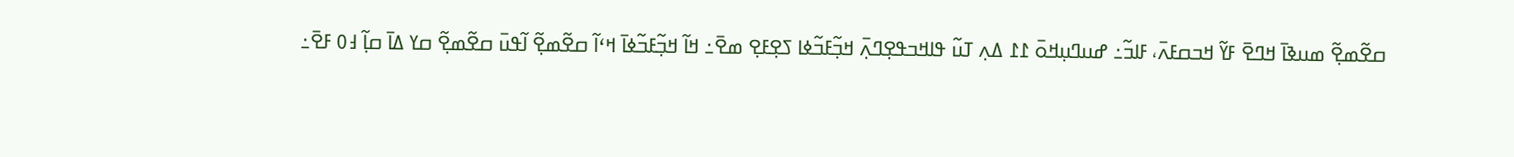ߛߐ߬ߘߐ߲߬ ߘߎߢߊ߫ ߞߣߐ߫ ߓߌ߬ ߞߏߛߓߍ߫، ߓߊߏ߬߸ ߝߎߣߎ߲ߞߋ߫ ߁߁ ߡߍ߲ ߠߎ߬ ߟߊߞߏߟߐ߲ߣߍ߲߫ ߞߏ߲߬ߓߏ߬ߦߊ ߖߐ߲ߓߐ߲ ߘߐ߫߸ ߞߊ߬ ߞߏ߲߬ߓߏ߬ߦߊ߫ ߞߵߊ߬ ߛߐ߬ߘߐ߲߬ ߊ߬ߟߎ߫ ߛߐ߬ߘߐ߲߬ ߛߌ ߡߊ߫ ߛߊ߲߬ ߃߀ ߓߐ߫߸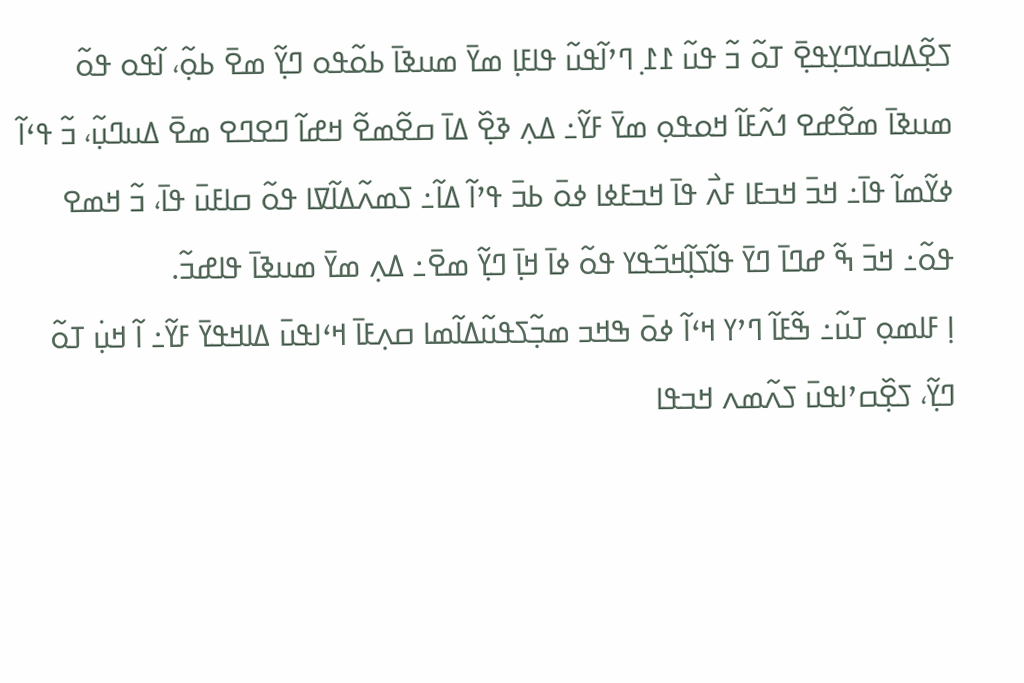ߖߐ߲߬ߡߊߛߌߣߌ߲ߟߐ߲߫ ߠߋ߬ ߏ߬ ߟߎ߬ ߁߁߲ ߣߴߊ߬ߟߎ߬ ߟߊߓߊ߲ ߘߌ߫ ߘߎߢߊ߫ ߕߋ߬ߟߋ ߣߌ߲߬ ߘߐ߫ ߕߋ߲߬، ߊ߬ߟߋ ߟߋ߬ ߘߎߢߊ߫ ߘߐ߬ߝߐ ߗߍ߬ߓߊ߬ ߞߋߟߋ߲ ߘߌ߫ ߓߌ߬߸ ߡߍ߲ ߢߐ߲߰ ߡߊ߫ ߛߐ߬ߘߐ߬ ߞߝߊ߬ ߣߐߣߐ ߘߐ߫ ߡߎߣߎ߲߬، ߏ߬ ߟߵߊ߬ ߦߌ߬ߘߊ߬ ߟߊ߫߸ ߞߏ߫ ߞߏߓߊ ߓߍ߯ ߟߊ߫ ߞߏߓߦߊ ߦߋ߫ ߕߏ߫ ߟߴߊ߬ ߡߊ߬߸ ߖߘߍ߬ߡߊ߬ߜߊ ߟߋ߬ ߛߊߓߎ߫ ߟߊ߫، ߏ߬ ߞߘߐ ߟߋ߬߸ ߞߏ߫ ߒ߬ ߝߣߊ߫ ߣߌ߫ ߟߊ߬ߖߊ߲߬ߞߏ߬ߟߌ ߟߋ߬ ߦߊ߫ ߞߊ߲߫ ߣߌ߲߬ ߘߐ߫߸ ߡߍ߲ ߘߌ߫ ߘߎߢߊ߫ ߟߊߝߏ߬.
ߊ߲ ߓߊߘߋ߲ ߠߎ߬߸ ߒ߬ߓߊ߬ ߣߴߌ ߞߵߊ߬ ߦߋ߫ ߒߞߏ ߘߏ߲߬ߖߟߎ߬ߡߊ߬ߘߊ ߛߍ߲ߓߊ߫ ߞߵߊߟߎ߫ ߡߊߞߟߌ߫ ߓߌ߬߸ ߊ߬ ߞߎ߲߭ ߠߋ߬ ߣߌ߲߬، ߖߐ߲߰ߛߴߊߟߎ߫ ߖߍ߬ߘߍ ߞߏߟߊ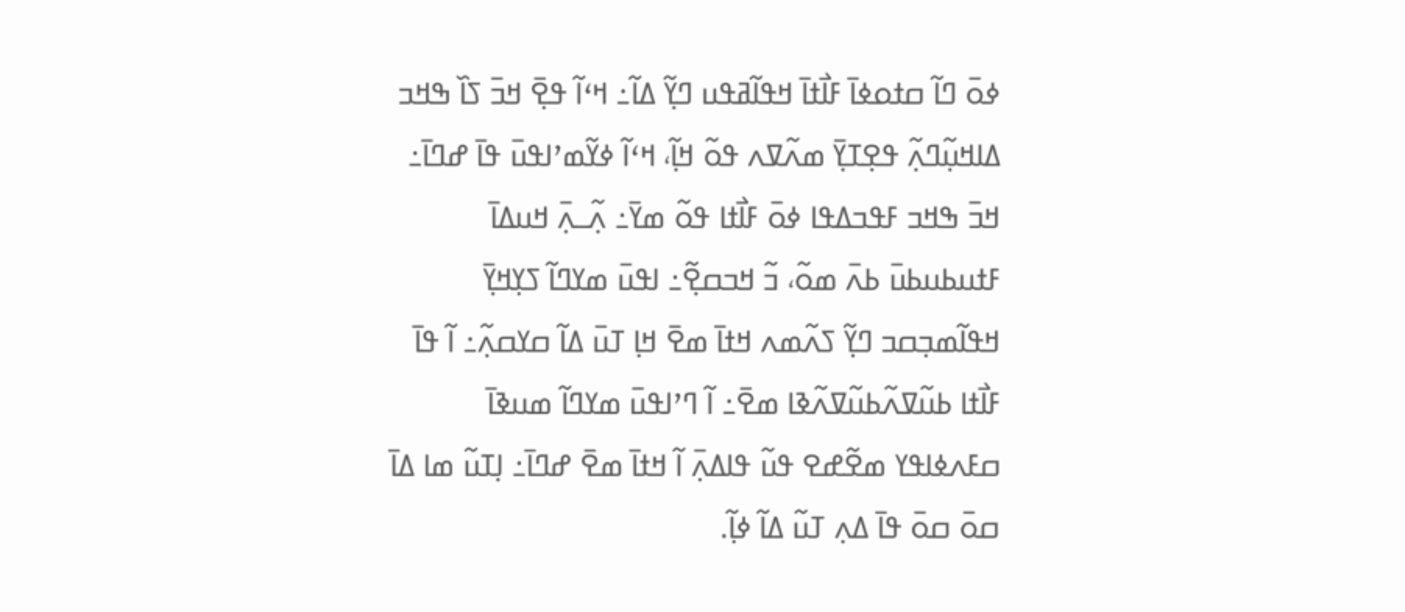ߦߋ߫ ߣߊ߬ ߛߙߋߦߊ߫ ߓߊ߯ߙߊ߫ ߞߟߊ߬ߥߟߎ ߣߌ߲߬ ߡߊ߬߸ ߞߵߊ߬ ߟߐ߲߫ ߞߏ߫ ߖߊ߰ ߒߞߏ ߡߊߞߎ߲߬ߣߍ߲߬ ߟߐ߲ߠߌ߲߫ ߘߍ߬ߜߍ ߟߋ߬ ߞߊ߲߬، ߞߵߊ߬ ߦߌ߬ߘߴߊߟߎ߫ ߟߊ߫ ߝߣߊ߫߸ ߞߏ߫ ߒߞߏ ߓߟߏߡߟߊ ߦߋ߫ ߓߊ߯ߙߊ ߟߋ߬ ߘߌ߫߸ ߍ߲߬ߺߍ߲߫ ߞߎߡߊ߫ ߓߙߎߕߎߕߎ߫ ߕߍ߫ ߘߋ߬، ߏ߬ ߞߏߛߐ߲߬߸ ߊߟߎ߫ ߘߌߣߊ߬ ߖߌ߲ߞߌ߲߫ ߞߟߊ߬ߘߏ߲ߛߏ ߣߌ߲߬ ߖߍ߬ߘߍ ߞߙߊ߫ ߘߐ߫ ߞߊ߲ ߠߎ߫ ߡߊ߬ ߛߌߛߍ߲߬߸ ߊ߬ ߟߊ߫ ߓߊ߯ߙߊ ߕߎ߬ߜߍ߬ߕߎ߬ߜߍ߬ߢߊ ߘߐ߫߸ ߊ߬ ߣߴߊߟߎ߫ ߘߌߣߊ߬ ߘߎߢߊ߫ ߛߓߍߦߊߟߌ ߘߐ߬ߝߐ ߟߎ߬ ߟߊߡߍ߲߫ ߊ߬ ߞߙߊ߫ ߘߐ߫ ߝߣߊ߫߸ ߊ߲ߠߎ߬ ߘߊ ߡߊ߫ ߛߋ߫ ߛߋ߫ ߟߊ߫ ߡߍ߲ ߠߎ߬ ߡߊ߬ ߦߊ߲߬.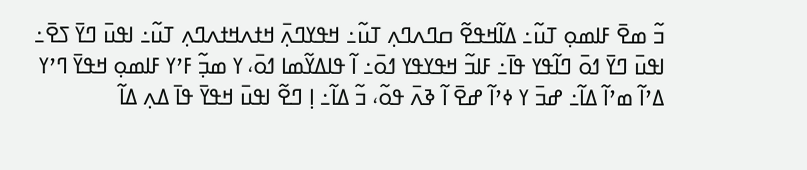ߏ߬ ߘߐ߫ ߓߊߘߋ߲ ߠߎ߬߸ ߡߊ߬ߞߟߐ߬ ߛߣߍߣߍ߲ ߠߎ߬߸ ߞߟߌߣߍ߲߫ ߞߙߍߞߙߍߣߍ߲ ߠߎ߬߸ ߊߟߎ߫ ߣߌ߫ ߖߐ߫߸ ߊߟߎ߫ ߣߌ߫ ߗߋ߫ ߣߊ߬ߟߌ ߟߊ߫߸ ߓߊߏ߬ ߞߟߌߟߌ ߗߋ߫߸ ߊ߬ ߟߊߡߌ߬ߘߊ ߗߋ߫، ߌ ߘߏ߲߬ ߓߴߌ ߓߊߘߋ߲ ߞߟߌ߫ ߣߴߌ ߡߴߊ߬ ߘߴߊ߬ ߡߊ߬߸ ߝߏ߫ ߌ ߦߴߊ߬ ߝߐ߫ ߊ߬ ߢߍ߫ ߟߋ߬، ߏ߬ ߡߊ߬߸ ߊ߲ ߣߐ߬ ߊߟߎ߫ ߞߟߌ߫ ߟߊ߫ ߡߍ߲ ߡߊ߬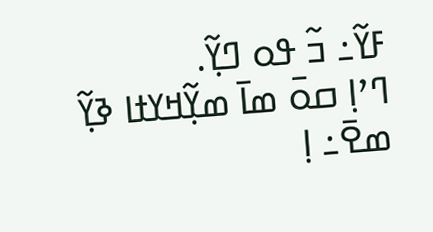ߓߌ߬߸ ߏ߬ ߟߋ ߣߌ߲߬.
ߣߴߊ߲ ߛߋ߫ ߘߊ߫ ߘߌ߲߬ߞߌߙߊ ߢߌ߲߬ ߘߐ߫߸ ߊ߲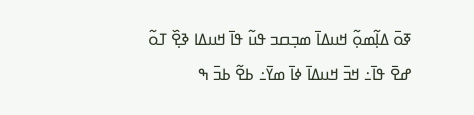ߧߋ߫ ߡߊ߲߬ߘߋ߲߬ ߞߎߡߊ߫ ߘߏ߲ߛߏ ߟߎ߬ ߟߊ߫ ߞߎߡߊ ߢߐ߲߰ ߠߋ߬ ߝߐ߫ ߟߊ߫߸ ߞߏ߫ ߞߎߡߊ߫ ߦߊ߫ ߘߌ߫߸ ߕߐ߬ ߕߏ߫ ߒ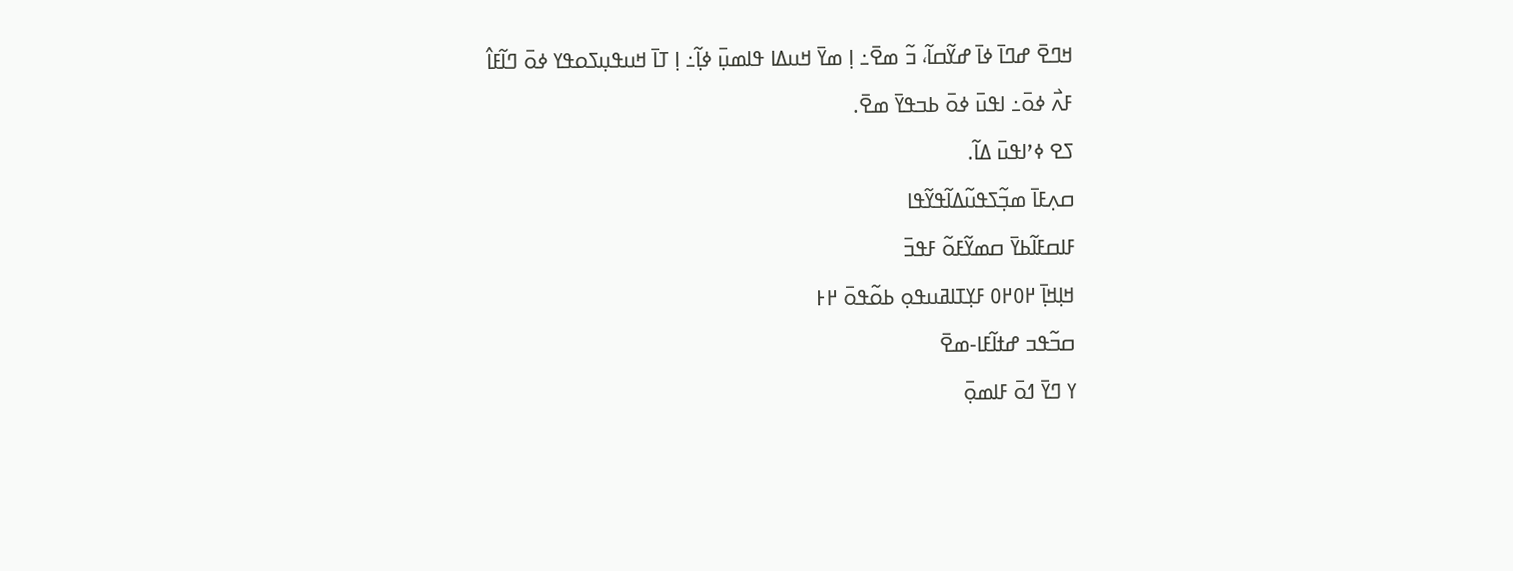ߞߣߐ߫ ߝߣߊ߫ ߦߊ߫ ߝߌ߬ߛߊ߬، ߏ߬ ߘߐ߫߸ ߊ߲ ߘߌ߫ ߞߎߡߊ ߟߊߘߎ߲߫ ߦߊ߲߬߸ ߊ߲ ߠߊ߫ ߞߎߟߎ߲ߖߋߟߌ ߦߋ߫ ߣߊ߬ߓߊ߮ ߓߍ߯ ߦߋ߫߸ ߊߟߎ߫ ߦߋ߫ ߕߏߟߌ߫ ߘߐ߫.
ߖߐ ߦߴߊߟߎ߫ ߡߊ߬.
ߛߍ߲ߓߊ߫ ߘߏ߲߬ߖߟߎ߬ߡߊ߬ߟߌ߬ߟߊ
ߓߊߛߓߊ߬ߕߌ߫ ߛߘߌ߬ߓߋ߬ ߓߟߏ߫
ߞߊ߲ߞߊ߲߫ ߂߀߂߀ ߓߌ߲ߠߊߥߎߟߋ߲ ߕߋ߬ߟߋ߫ ߂߅
ߛߏ߬ߟߏ ߝߙߊ߬ߓߊ-ߘߐ߫
ߌ ߣߌ߫ ߗߋ߫ ߓߊߘߋ߲߫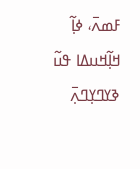ߓߘߍ߫، ߦߊ߲߬ ߞߊ߲߬ߞߎߡߊ ߟߎ߬ ߢߌߣߌ߲ߣߍ߲߫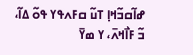ߝߊ߬ߛߏ߬ߞߊ߲ ߠߎ߬ ߛߓߍߟߌ ߟߋ߬ ߡߊ߬، ߏ߬ ߓߊ߯ߞߍ߫، ߌ ߘߌ߫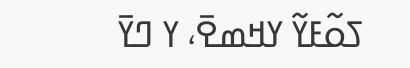ߖߋ߬ߓߌ߬ ߌߞߘߐ߫، ߌ ߣߌ߫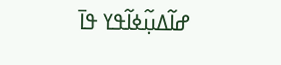ߝߊ߬ߡߎ߲߬ߦߊ߬ߟߌ ߟߊ߫